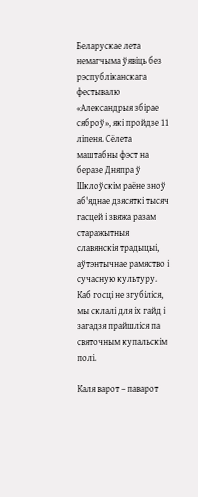Беларускае лета немагчыма ўявіць без рэспубліканскага фестывалю «Александрыя збірае сяброў», які пройдзе 11 ліпеня. Сёлета маштабны фэст на беразе Дняпра ў Шклоўскім раёне зноў аб'яднае дзясяткі тысяч гасцей і звяжа разам старажытныя славянскія традыцыі, аўтэнтычнае рамяство і сучасную культуру. Каб госці не згубіліся, мы склалі для іх гайд і загадзя прайшліся па святочным купальскім полі.

Каля варот – паварот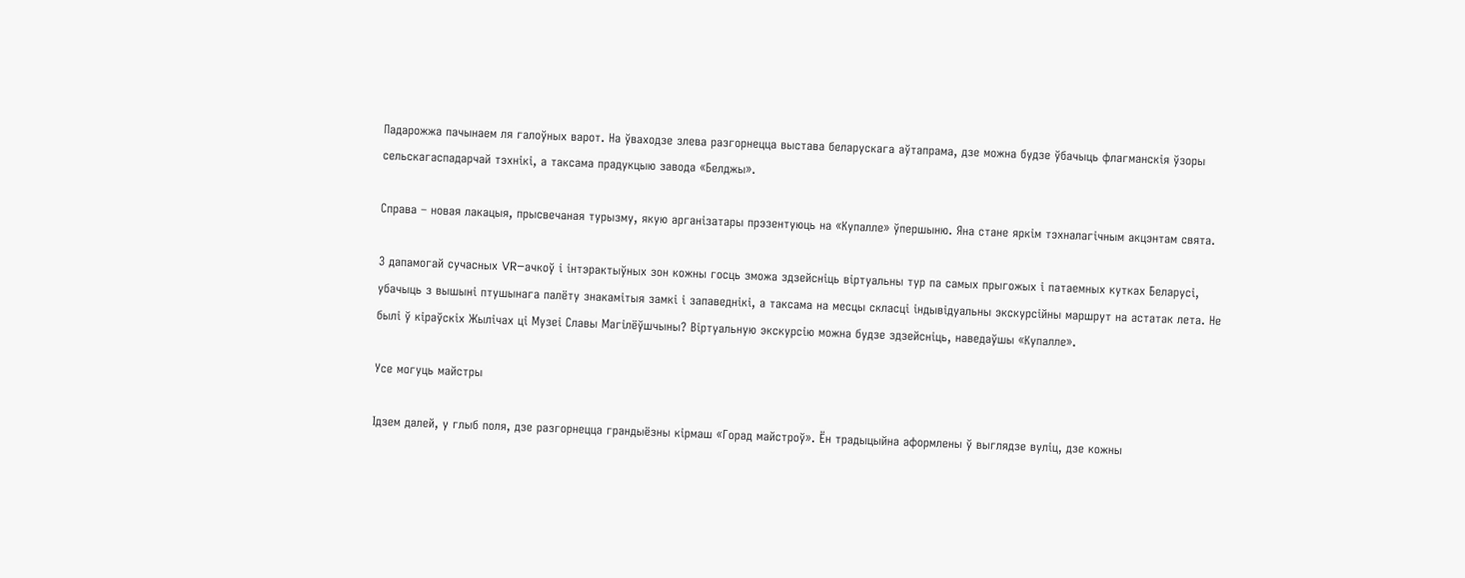Падарожжа пачынаем ля галоўных варот. На ўваходзе злева разгорнецца выстава беларускага аўтапрама, дзе можна будзе ўбачыць флагманскія ўзоры сельскагаспадарчай тэхнікі, а таксама прадукцыю завода «Белджы».

Справа – новая лакацыя, прысвечаная турызму, якую арганізатары прэзентуюць на «Купалле» ўпершыню. Яна стане яркім тэхналагічным акцэнтам свята.

З дапамогай сучасных VR–ачкоў і інтэрактыўных зон кожны госць зможа здзейсніць віртуальны тур па самых прыгожых і патаемных кутках Беларусі, убачыць з вышыні птушынага палёту знакамітыя замкі і запаведнікі, а таксама на месцы скласці індывідуальны экскурсійны маршрут на астатак лета. Не былі ў кіраўскіх Жылічах ці Музеі Славы Магілёўшчыны? Віртуальную экскурсію можна будзе здзейсніць, наведаўшы «Купалле».

Усе могуць майстры

Ідзем далей, у глыб поля, дзе разгорнецца грандыёзны кірмаш «Горад майстроў». Ён традыцыйна аформлены ў выглядзе вуліц, дзе кожны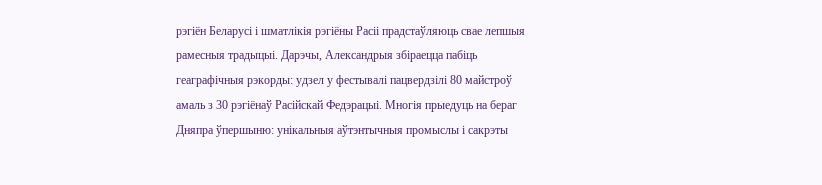рэгіён Беларусі і шматлікія рэгіёны Расіі прадстаўляюць свае лепшыя рамесныя традыцыі. Дарэчы, Александрыя збіраецца пабіць геаграфічныя рэкорды: удзел у фестывалі пацвердзілі 80 майстроў амаль з 30 рэгіёнаў Расійскай Федэрацыі. Многія прыедуць на бераг Дняпра ўпершыню: унікальныя аўтэнтычныя промыслы і сакрэты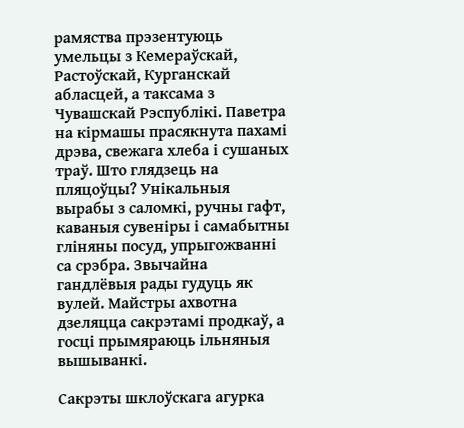рамяства прэзентуюць умельцы з Кемераўскай, Растоўскай, Курганскай абласцей, а таксама з Чувашскай Рэспублікі. Паветра на кірмашы прасякнута пахамі дрэва, свежага хлеба і сушаных траў. Што глядзець на пляцоўцы? Унікальныя вырабы з саломкі, ручны гафт, каваныя сувеніры і самабытны гліняны посуд, упрыгожванні са срэбра. Звычайна гандлёвыя рады гудуць як вулей. Майстры ахвотна дзеляцца сакрэтамі продкаў, а госці прымяраюць ільняныя вышыванкі.

Сакрэты шклоўскага агурка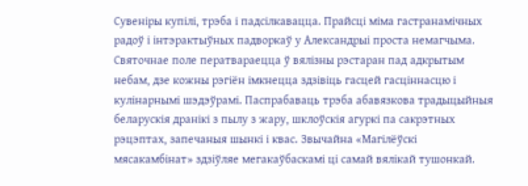Сувеніры купілі, трэба і падсілкавацца. Прайсці міма гастранамічных радоў і інтэрактыўных падворкаў у Александрыі проста немагчыма. Святочнае поле ператвараецца ў вялізны рэстаран пад адкрытым небам, дзе кожны рэгіён імкнецца здзівіць гасцей гасціннасцю і кулінарнымі шэдэўрамі. Паспрабаваць трэба абавязкова традыцыйныя беларускія дранікі з пылу з жару, шклоўскія агуркі па сакрэтных рэцэптах, запечаныя шынкі і квас. Звычайна «Магілёўскі мясакамбінат» здзіўляе мегакаўбаскамі ці самай вялікай тушонкай.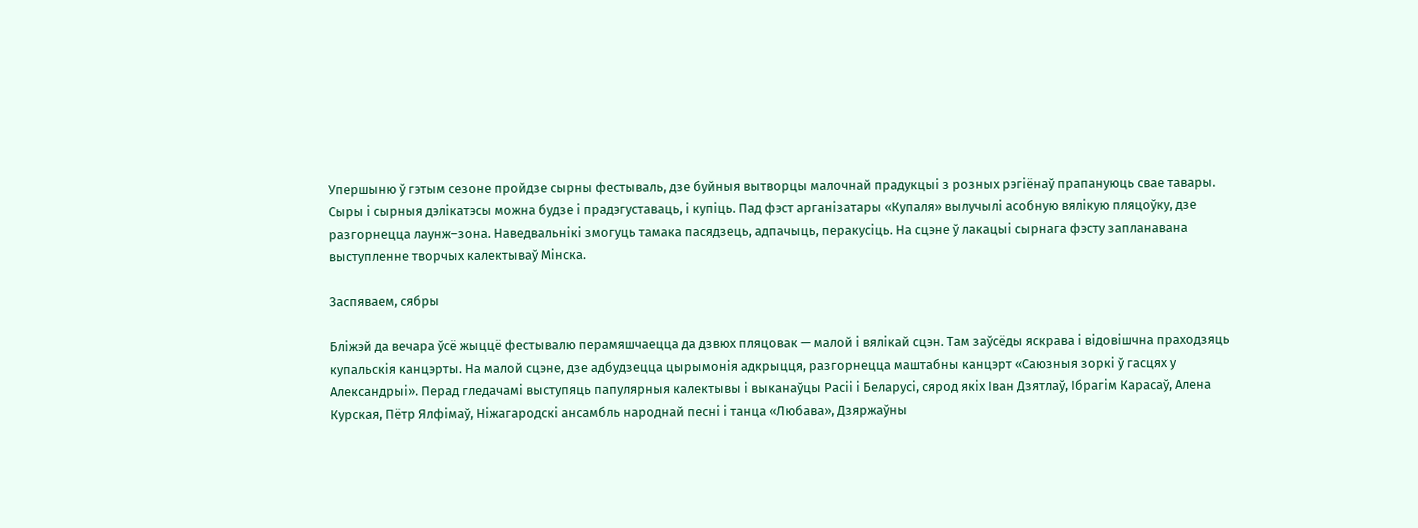Упершыню ў гэтым сезоне пройдзе сырны фестываль, дзе буйныя вытворцы малочнай прадукцыі з розных рэгіёнаў прапануюць свае тавары. Сыры і сырныя дэлікатэсы можна будзе і прадэгуставаць, і купіць. Пад фэст арганізатары «Купаля» вылучылі асобную вялікую пляцоўку, дзе разгорнецца лаунж–зона. Наведвальнікі змогуць тамака пасядзець, адпачыць, перакусіць. На сцэне ў лакацыі сырнага фэсту запланавана выступленне творчых калектываў Мінска.

Заспяваем, сябры

Бліжэй да вечара ўсё жыццё фестывалю перамяшчаецца да дзвюх пляцовак — малой і вялікай сцэн. Там заўсёды яскрава і відовішчна праходзяць купальскія канцэрты. На малой сцэне, дзе адбудзецца цырымонія адкрыцця, разгорнецца маштабны канцэрт «Саюзныя зоркі ў гасцях у Александрыі». Перад гледачамі выступяць папулярныя калектывы і выканаўцы Расіі і Беларусі, сярод якіх Іван Дзятлаў, Ібрагім Карасаў, Алена Курская, Пётр Ялфімаў, Ніжагародскі ансамбль народнай песні і танца «Любава», Дзяржаўны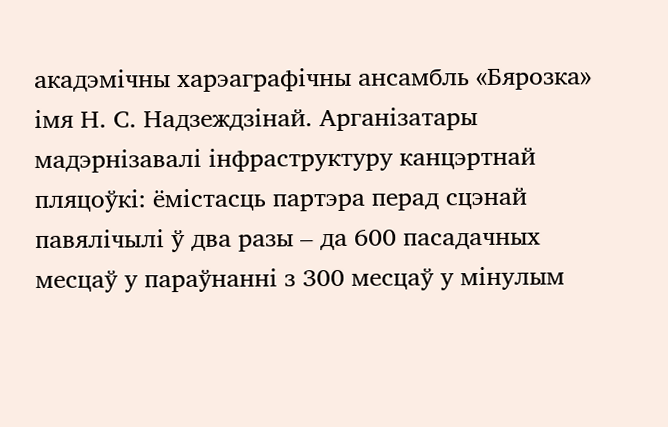акадэмічны харэаграфічны ансамбль «Бярозка» імя Н. С. Надзеждзінай. Арганізатары мадэрнізавалі інфраструктуру канцэртнай пляцоўкі: ёмістасць партэра перад сцэнай павялічылі ў два разы – да 600 пасадачных месцаў у параўнанні з 300 месцаў у мінулым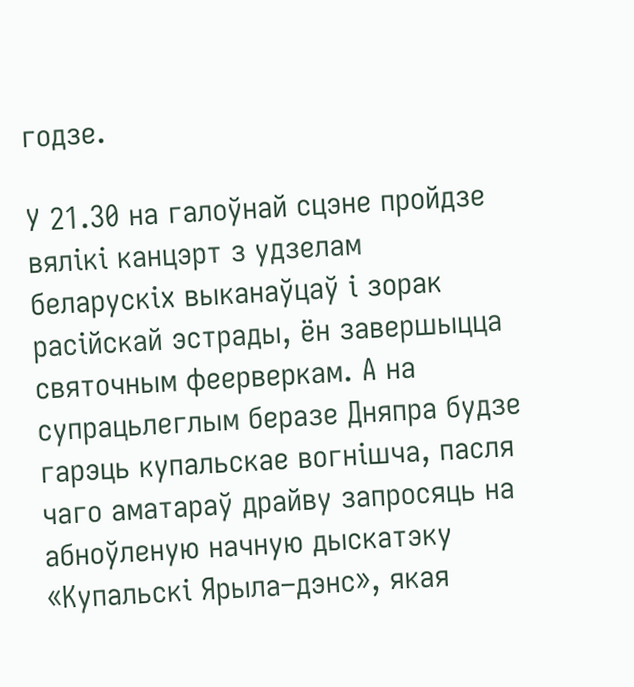годзе.

У 21.30 на галоўнай сцэне пройдзе вялікі канцэрт з удзелам беларускіх выканаўцаў і зорак расійскай эстрады, ён завершыцца святочным феерверкам. А на супрацьлеглым беразе Дняпра будзе гарэць купальскае вогнішча, пасля чаго аматараў драйву запросяць на абноўленую начную дыскатэку «Купальскі Ярыла–дэнс», якая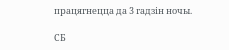працягнецца да 3 гадзін ночы.

СБ